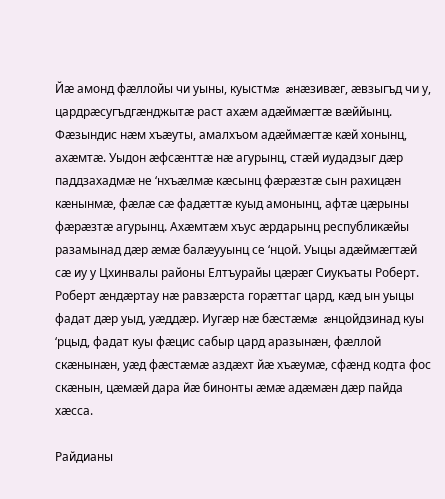Йæ амонд фæллойы чи уыны, куыстмæ æнæзивæг, æвзыгъд чи у, цардрæсугъдгæнджытæ раст ахæм адæймæгтæ вæййынц. Фæзындис нæм хъæуты, амалхъом адæймæгтæ кæй хонынц, ахæмтæ. Уыдон æфсæнттæ нæ агурынц, стæй иудадзыг дæр паддзахадмæ не ‘нхъæлмæ кæсынц фæрæзтæ сын рахицæн кæнынмæ, фæлæ сæ фадæттæ куыд амонынц, афтæ цæрыны фæрæзтæ агурынц. Ахæмтæм хъус æрдарынц республикæйы разамынад дæр æмæ балæууынц се ‘нцой. Уыцы адæймæгтæй сæ иу у Цхинвалы районы Елтъурайы цæрæг Сиукъаты Роберт. Роберт æндæртау нæ равзæрста горæттаг цард, кæд ын уыцы фадат дæр уыд, уæддæр. Иугæр нæ бæстæмæ æнцойдзинад куы ‘рцыд, фадат куы фæцис сабыр цард аразынæн, фæллой скæнынæн, уæд фæстæмæ аздæхт йæ хъæумæ, сфæнд кодта фос скæнын, цæмæй дара йæ бинонты æмæ адæмæн дæр пайда хæсса.

Райдианы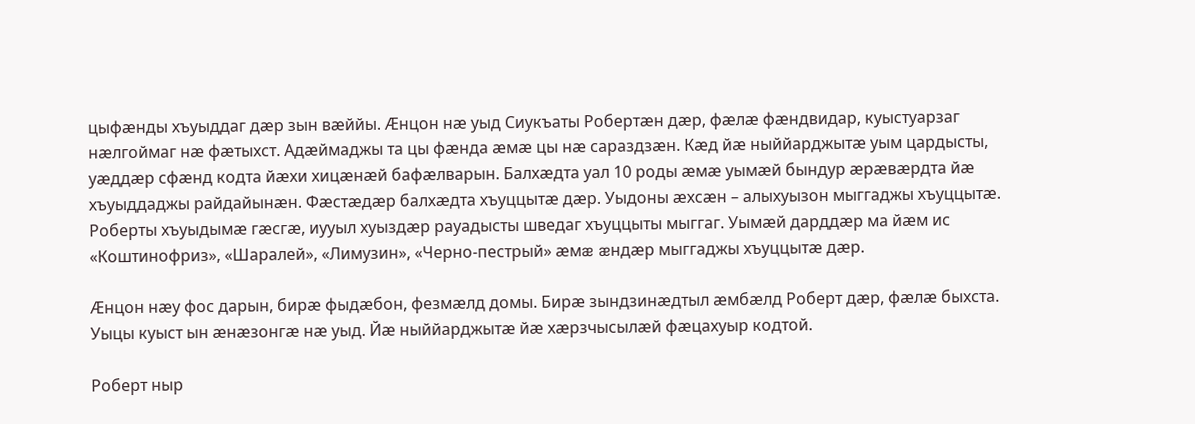цыфæнды хъуыддаг дæр зын вæййы. Æнцон нæ уыд Сиукъаты Робертæн дæр, фæлæ фæндвидар, куыстуарзаг нæлгоймаг нæ фæтыхст. Адæймаджы та цы фæнда æмæ цы нæ сараздзæн. Кæд йæ ныййарджытæ уым цардысты, уæддæр сфæнд кодта йæхи хицæнæй бафæлварын. Балхæдта уал 10 роды æмæ уымæй бындур æрæвæрдта йæ хъуыддаджы райдайынæн. Фæстæдæр балхæдта хъуццытæ дæр. Уыдоны æхсæн – алыхуызон мыггаджы хъуццытæ. Роберты хъуыдымæ гæсгæ, иууыл хуыздæр рауадысты шведаг хъуццыты мыггаг. Уымæй дарддæр ма йæм ис «Коштинофриз», «Шаралей», «Лимузин», «Черно-пестрый» æмæ æндæр мыггаджы хъуццытæ дæр.

Æнцон нæу фос дарын, бирæ фыдæбон, фезмæлд домы. Бирæ зындзинæдтыл æмбæлд Роберт дæр, фæлæ быхста. Уыцы куыст ын æнæзонгæ нæ уыд. Йæ ныййарджытæ йæ хæрзчысылæй фæцахуыр кодтой.

Роберт ныр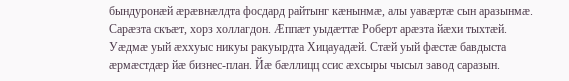бындуронæй æрæвнæлдта фосдард райтынг кæнынмæ, алы уавæртæ сын аразынмæ. Сарæзта скъæт, хорз холлагдон. Æппæт уыдæттæ Роберт арæзта йæхи тыхтæй. Уæдмæ уый æххуыс никуы ракуырдта Хицауадæй. Стæй уый фæстæ бавдыста æрмæстдæр йæ бизнес-план. Йæ бæллицц ссис æхсыры чысыл завод саразын.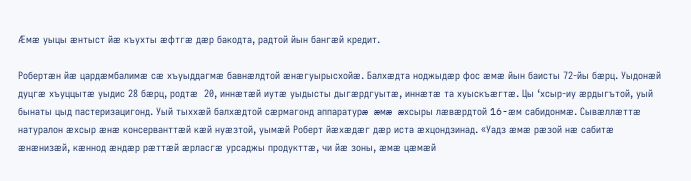Æмæ уыцы æнтыст йæ къухты æфтгæ дæр бакодта, радтой йын бангæй кредит.

Робертæн йæ цардæмбалимæ сæ хъуыддагмæ бавнæлдтой æнæгуырысхойæ. Балхæдта ноджыдæр фос æмæ йын баисты 72-йы бæрц. Уыдонæй дуцгæ хъуццытæ уыдис 28 бæрц, родтæ  20, иннæтæй иутæ уыдысты дыгæрдгуытæ, иннæтæ та хуыскъæгтæ. Цы ‘хсыр-иу æрдыгътой, уый бынаты цыд пастеризацигонд. Уый тыххæй балхæдтой сæрмагонд аппаратурæ æмæ æхсыры лæвæрдтой 16-æм сабидонмæ. Сывæллæттæ натуралон æхсыр æнæ консерванттæй кæй нуæзтой, уымæй Роберт йæхæдæг дæр иста æхцондзинад. «Уадз æмæ рæзой нæ сабитæ æнæнизæй, кæннод æндæр рæттæй æрласгæ урсаджы продукттæ, чи йæ зоны, æмæ цæмæй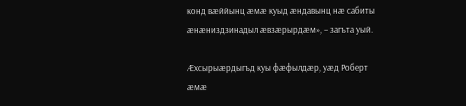конд вæййынц æмæ куыд æндавынц нæ сабиты æнæниздзинадыл æвзæрырдæм», – загъта уый.

Æхсырыæрдыгъд куы фæфылдæр, уæд Роберт æмæ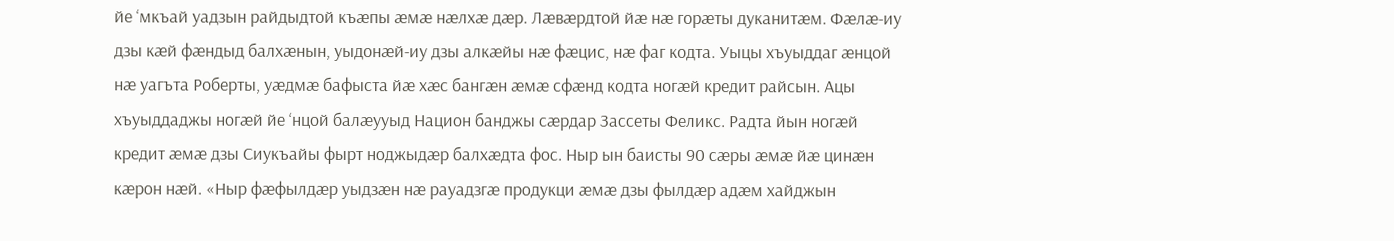йе ‘мкъай уадзын райдыдтой къæпы æмæ нæлхæ дæр. Лæвæрдтой йæ нæ горæты дуканитæм. Фæлæ-иу дзы кæй фæндыд балхæнын, уыдонæй-иу дзы алкæйы нæ фæцис, нæ фаг кодта. Уыцы хъуыддаг æнцой нæ уагъта Роберты, уæдмæ бафыста йæ хæс бангæн æмæ сфæнд кодта ногæй кредит райсын. Ацы хъуыддаджы ногæй йе ‘нцой балæууыд Национ банджы сæрдар Зассеты Феликс. Радта йын ногæй кредит æмæ дзы Сиукъайы фырт ноджыдæр балхæдта фос. Ныр ын баисты 90 сæры æмæ йæ цинæн кæрон нæй. «Ныр фæфылдæр уыдзæн нæ рауадзгæ продукци æмæ дзы фылдæр адæм хайджын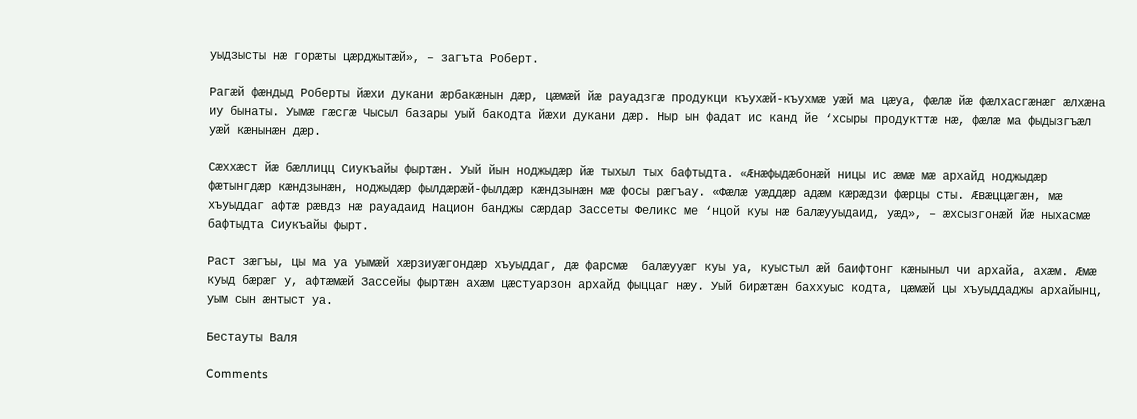уыдзысты нæ горæты цæрджытæй», – загъта Роберт.

Рагæй фæндыд Роберты йæхи дукани æрбакæнын дæр, цæмæй йæ рауадзгæ продукци къухæй-къухмæ уæй ма цæуа, фæлæ йæ фæлхасгæнæг æлхæна иу бынаты. Уымæ гæсгæ Чысыл базары уый бакодта йæхи дукани дæр. Ныр ын фадат ис канд йе ‘хсыры продукттæ нæ, фæлæ ма фыдызгъæл уæй кæнынæн дæр.

Сæххæст йæ бæллицц Сиукъайы фыртæн. Уый йын ноджыдæр йæ тыхыл тых бафтыдта. «Æнæфыдæбонæй ницы ис æмæ мæ архайд ноджыдæр фæтынгдæр кæндзынæн, ноджыдæр фылдæрæй-фылдæр кæндзынæн мæ фосы рæгъау. «Фæлæ уæддæр адæм кæрæдзи фæрцы сты. Æвæццæгæн, мæ хъуыддаг афтæ рæвдз нæ рауадаид Национ банджы сæрдар Зассеты Феликс ме ‘нцой куы нæ балæууыдаид, уæд», – æхсызгонæй йæ ныхасмæ бафтыдта Сиукъайы фырт.

Раст зæгъы, цы ма уа уымæй хæрзиуæгондæр хъуыддаг, дæ фарсмæ  балæууæг куы уа, куыстыл æй баифтонг кæныныл чи архайа, ахæм. Æмæ куыд бæрæг у, афтæмæй Зассейы фыртæн ахæм цæстуарзон архайд фыццаг нæу. Уый бирæтæн баххуыс кодта, цæмæй цы хъуыддаджы архайынц, уым сын æнтыст уа.

Бестауты Валя

Comments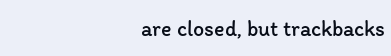are closed, but trackbacks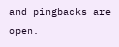and pingbacks are open.